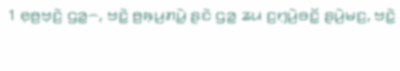1 ꤕ꤫ꤥ꤬ꤠ꤫ꤢꤧ꤬ ꤞꤤ꤭꤮, ꤠꤢꤧ꤭ ꤥ꤬ꤒ꤫ꤣ꤬ꤊꤣꤧ꤭ ꤔꤢꤧ ꤞꤤ꤭ ꤘꤣ ꤢ꤬ꤚ꤫ꤣꤧ꤬ꤋꤢꤩ꤭ ꤔꤣꤧ꤬ꤗꤢ꤬, ꤠꤢꤧ꤭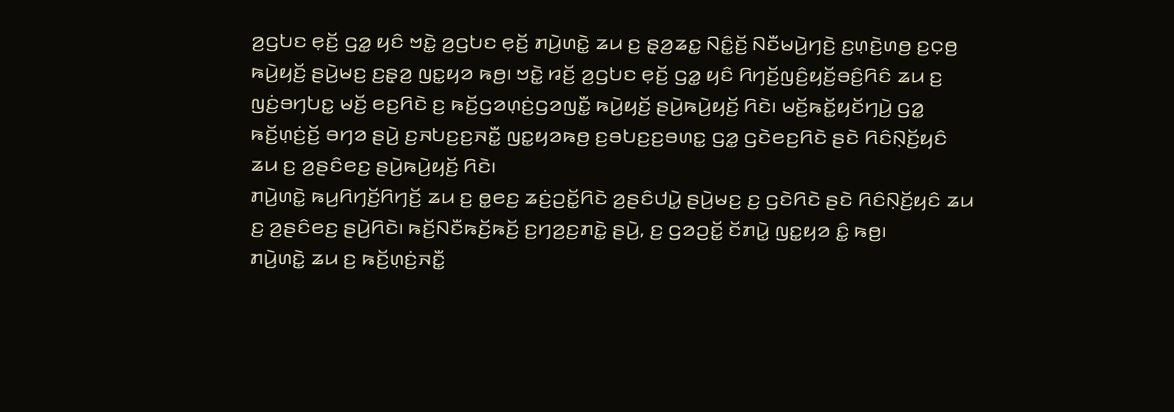ꤤ꤬ꤞꤝꤢ ꤕ꤫ꤢꤩ꤬ ꤞꤤ꤭ ꤟꤢꤨ ꤠꤢꤧ꤭ ꤤ꤬ꤞꤝꤢ ꤕ꤫ꤢꤩ꤬ ꤊꤣꤧ꤬ꤛꤢꤧ꤭ ꤘꤣ ꤢ꤬ ꤔ꤫ꤤ꤬ꤘꤢ꤭ ꤡꤢꤨ꤭ꤢꤩ꤬ ꤡꤢꤪꤗꤣꤧ꤬ꤚꤢꤧ꤬ ꤢ꤬ꤛ꤫ꤢꤧ꤬ꤛꤥ꤬ ꤢ꤬ꤍ꤫ꤥ꤬ ꤒꤣꤧ꤬ꤟꤢꤩ꤬ ꤔꤣꤧ꤬ꤗꤢ꤬ ꤢ꤬ꤔ꤫ꤤ꤬ ꤜꤢ꤭ꤟꤤ ꤒꤥ꤬꤯ ꤠꤢꤧ꤭ ꤙꤢꤩ꤬ ꤤ꤬ꤞꤝꤢ ꤕ꤫ꤢꤩ꤬ ꤞꤤ꤭ ꤟꤢꤨ ꤖꤚꤢꤩ꤬ꤜꤢꤨ꤬ꤟꤢꤩ꤬ꤋꤢꤨ꤬ꤖꤢꤨ ꤘꤣ ꤢ꤬ ꤜꤢꤦ꤬ꤋꤚꤝꤢ꤭ ꤗꤢꤩ꤬ ꤕꤢ꤬ꤖꤢꤧ ꤢ꤬ ꤒꤢꤩ꤬ꤞꤤꤛ꤫ꤢꤦ꤬ꤞꤤꤜꤢꤪ꤭ ꤒꤣꤧ꤬ꤟꤢꤩ꤬ ꤔꤣꤧ꤬ꤒꤣꤧ꤬ꤟꤢꤩ꤬ ꤖꤢꤧ꤯ ꤗꤢꤩ꤬ꤒꤢꤩ꤭ꤟꤢꤩꤚꤣꤧ꤬ ꤞꤤ꤭ ꤒꤢꤩ꤬ꤛ꤫ꤢꤦ꤬ꤢꤩ꤬ ꤋꤚꤤ ꤔꤣꤧ꤬ ꤢ꤬ꤏꤝꤢ꤬ꤢ꤬ꤏꤢꤪ꤭ ꤜꤢ꤭ꤟꤤꤒꤥ꤬ ꤢ꤬ꤋꤝꤢ꤬ꤢ꤬ꤋꤛꤢ꤭ ꤞꤤ꤭ ꤞꤢꤧꤕꤢ꤬ꤖꤢꤧ ꤔꤢꤧ ꤖꤢꤨꤡ꤫ꤢꤩ꤬ꤟꤢꤨ ꤘꤣ ꤢ꤬ ꤤ꤬ꤔꤢꤨꤕꤢ꤬ ꤔꤣꤧ꤬ꤒꤣꤧ꤬ꤟꤢꤩ꤬ ꤖꤢꤧ꤯
ꤊꤣꤧ꤬ꤛꤢꤧ꤭ ꤒꤣ꤬ꤖꤚꤢꤩ꤬ꤖꤚꤢꤩ꤬ ꤘꤣ ꤢ꤬ ꤥ꤭ꤕꤢ꤬ ꤘꤢꤦ꤬ꤑꤢꤩ꤭ꤖꤢꤧ ꤤ꤬ꤔꤢꤨꤓꤣꤧ꤭ ꤔꤣꤧ꤬ꤗꤢ꤬ ꤢ꤬ ꤞꤢꤧꤖꤢꤧ ꤔꤢꤧ ꤖꤢꤨꤡ꤫ꤢꤩ꤬ꤟꤢꤨ ꤘꤣ ꤢ꤬ ꤤ꤬ꤔꤢꤨꤕꤢ꤬ ꤔꤣꤧ꤬ꤖꤢꤧ꤯ ꤒꤢꤩ꤬ꤡꤢꤪꤒꤢꤩ꤬ꤒꤢꤩ꤬ ꤢ꤬ꤚꤤ꤬ꤢ꤬ꤊꤢꤧ꤭ ꤔꤣꤧ꤬, ꤢ꤬ ꤞꤤꤑꤢꤩ꤭ ꤢꤩꤊꤣꤧ꤭ ꤜꤢ꤭ꤟꤤ ꤢꤨ꤭ ꤒꤥ꤬꤯
ꤊꤣꤧ꤬ꤛꤢꤧ꤭ ꤘꤣ ꤢ꤬ ꤒꤢꤩ꤬ꤛ꤫ꤢꤦ꤬ꤏꤢꤪ꤭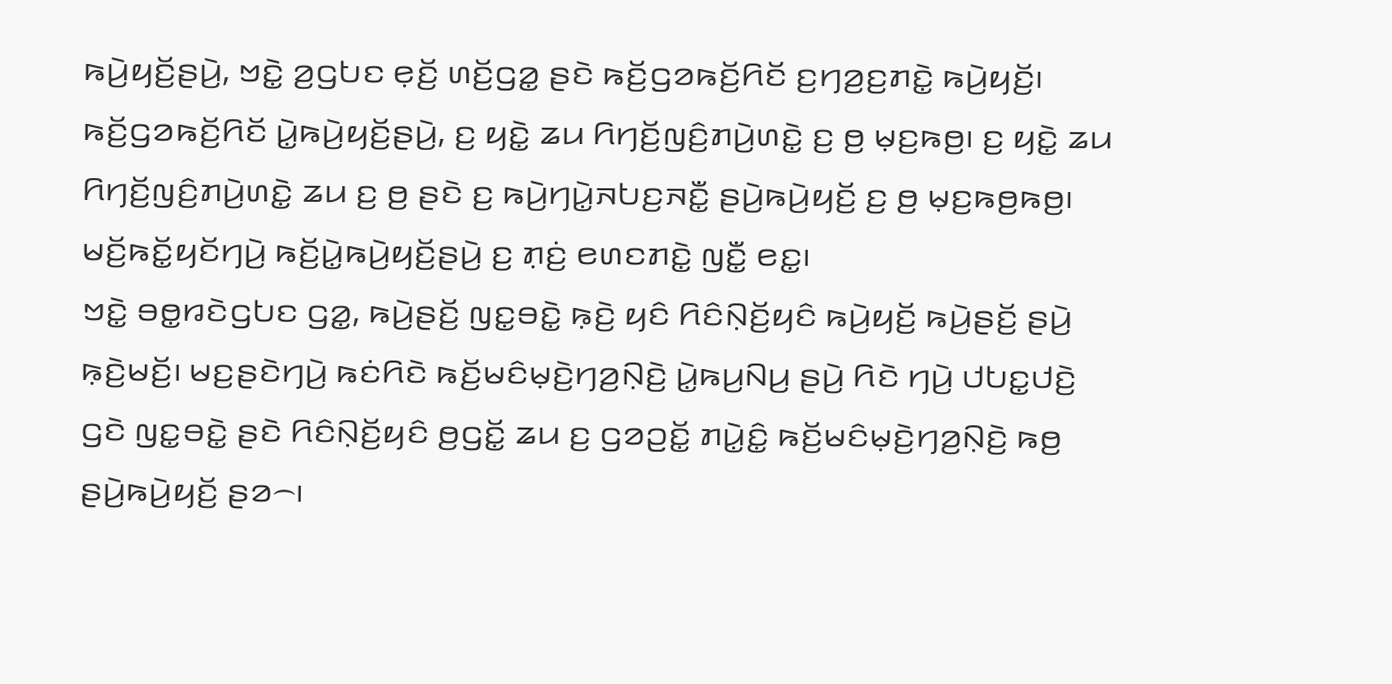ꤒꤣꤧ꤬ꤟꤢꤩ꤬ꤔꤣꤧ꤬, ꤠꤢꤧ꤭ ꤤ꤬ꤞꤝꤢ ꤕ꤫ꤢꤩ꤬ ꤛꤢꤩ꤬ꤞꤤ꤭ ꤔꤢꤧ ꤒꤢꤩ꤬ꤞꤤꤒꤢꤩ꤬ꤖꤢꤩ ꤢ꤬ꤚꤤ꤬ꤢ꤬ꤊꤢꤧ꤭ ꤒꤣꤧ꤬ꤟꤢꤩ꤬꤯ ꤒꤢꤩ꤬ꤞꤤꤒꤢꤩ꤬ꤖꤢꤩ ꤣꤧ꤭ꤒꤣꤧ꤬ꤟꤢꤩ꤬ꤔꤣꤧ꤬, ꤢ꤬ ꤟꤢꤧ꤭ ꤘꤣ ꤖꤚꤢꤩ꤬ꤜꤢꤨ꤬ꤊꤣꤧ꤬ꤛꤢꤧ꤭ ꤢ꤬ ꤥ꤬ ꤗ꤫ꤢ꤬ꤒꤥ꤬꤯ ꤢ꤬ ꤟꤢꤧ꤭ ꤘꤣ ꤖꤚꤢꤩ꤬ꤜꤢꤨ꤬ꤊꤣꤧ꤬ꤛꤢꤧ꤭ ꤘꤣ ꤢ꤬ ꤥ꤬ ꤔꤢꤧ ꤢ꤬ ꤒꤣꤧ꤬ꤚꤣꤧ꤭ꤏꤝꤢ꤬ꤏꤢꤪ꤭ ꤔꤣꤧ꤬ꤒꤣꤧ꤬ꤟꤢꤩ꤬ ꤢ꤬ ꤥ꤬ ꤗ꤫ꤢ꤬ꤒꤥ꤬ꤒꤥ꤬꤯ ꤗꤢꤩ꤬ꤒꤢꤩ꤭ꤟꤢꤩꤚꤣꤧ꤬ ꤒꤢꤩ꤬ꤣꤧ꤭ꤒꤣꤧ꤬ꤟꤢꤩ꤬ꤔꤣꤧ꤬ ꤢ꤬ ꤊ꤫ꤢꤦ꤬ ꤕꤛꤢꤊꤢꤧ꤭ ꤜꤢꤪ꤭ ꤕꤢ꤭꤯
ꤠꤢꤧ꤭ ꤋꤥ꤭ꤙꤢꤧꤞꤝꤢ ꤞꤤ꤭, ꤒꤣꤧ꤬ꤔꤢꤩ꤬ ꤜꤢ꤭ꤋꤢꤧ꤭ ꤒ꤫ꤢꤧ꤬ ꤟꤢꤨ ꤖꤢꤨꤡ꤫ꤢꤩ꤬ꤟꤢꤨ ꤒꤣꤧ꤬ꤟꤢꤩ꤬ ꤒꤣꤧ꤬ꤔꤢꤩ꤬ ꤔꤣꤧ꤬ ꤒ꤫ꤢꤧ꤬ꤗꤢꤩ꤬꤯ ꤗꤢ꤬ꤔꤢꤧꤚꤣꤧ꤬ ꤒꤢꤦꤖꤢꤧ ꤒꤢꤩ꤬ꤗꤢꤨꤗ꤫ꤢꤧ꤬ꤚꤤ꤬ꤡ꤫ꤢꤧ꤬ ꤣꤧ꤭ꤒꤣ꤬ꤡꤣ꤬ ꤔꤣꤧ꤬ ꤖꤢꤧ ꤚꤣꤧ꤬ ꤓꤝꤢ꤭ꤓꤢꤧ꤬ ꤞꤢꤧ ꤜꤢ꤭ꤋꤢꤧ꤭ ꤔꤢꤧ ꤖꤢꤨꤡ꤫ꤢꤩ꤬ꤟꤢꤨ ꤥ꤬ꤞꤢꤩ꤭ ꤘꤣ ꤢ꤬ ꤞꤤꤑꤢꤩ꤭ ꤊꤣꤧ꤭ꤢꤨ꤭ ꤒꤢꤩ꤬ꤗꤢꤨꤗ꤫ꤢꤧ꤬ꤚꤤ꤬ꤡ꤫ꤢꤧ꤬ ꤒꤥ꤬ ꤔꤣꤧ꤬ꤒꤣꤧ꤬ꤟꤢꤩ꤬ ꤔꤤ꤮꤯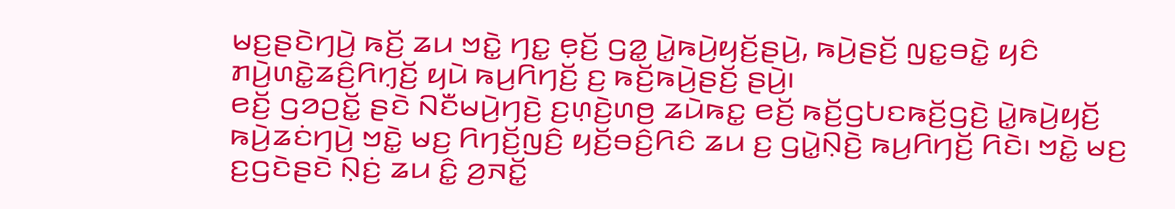ꤗꤢ꤬ꤔꤢꤧꤚꤣꤧ꤬ ꤒꤢꤩ꤬ ꤘꤣ ꤠꤢꤧ꤭ ꤚꤢ꤭ ꤕ꤫ꤢꤩ꤬ ꤞꤤ꤭ ꤣꤧ꤭ꤒꤣꤧ꤬ꤟꤢꤩ꤬ꤔꤣꤧ꤬, ꤒꤣꤧ꤬ꤔꤢꤩ꤬ ꤜꤢ꤭ꤋꤢꤧ꤭ ꤟꤢꤨ ꤊꤣꤧ꤬ꤛꤢꤧ꤭ꤘꤢꤨ꤬ꤖꤚ꤫ꤢꤩ꤬ ꤟꤣꤧ ꤒꤣ꤬ꤖꤚꤢꤩ꤬ ꤢ꤬ ꤒꤢꤩ꤬ꤒꤣꤧ꤬ꤔꤢꤩ꤬ ꤔꤣꤧ꤬꤯
ꤕꤢꤩ꤬ ꤞꤤꤑꤢꤩ꤭ ꤔꤢꤧ ꤡꤢꤪꤗꤣꤧ꤬ꤚꤢꤧ꤬ ꤢ꤬ꤛ꤫ꤢꤧ꤬ꤛꤥ꤬ ꤘꤣꤧꤒꤢ꤭ ꤕꤢꤩ꤬ ꤒꤢꤩ꤬ꤞꤝꤢꤒꤢꤩ꤬ꤞꤢꤧ꤬ ꤣꤧ꤭ꤒꤣꤧ꤬ꤟꤢꤩ꤬ ꤒꤣꤧ꤬ꤘꤢꤦꤚꤣꤧ꤬ ꤠꤢꤧ꤭ ꤗꤢ꤬ ꤖꤚꤢꤩ꤬ꤜꤢꤨ꤬ ꤟꤢꤩ꤬ꤋꤢꤨ꤬ꤖꤢꤨ ꤘꤣ ꤢ꤬ ꤞꤣꤧ꤭ꤡ꤫ꤢꤧ꤬ ꤒꤣ꤬ꤖꤚꤢꤩ꤬ ꤖꤢꤧ꤯ ꤠꤢꤧ꤭ ꤗꤢ꤬ ꤢ꤬ꤞꤢꤧꤔꤢꤧ ꤡ꤫ꤢꤦ꤬ ꤘꤣ ꤢꤨ꤭ ꤤ꤬ꤏꤢꤩ꤭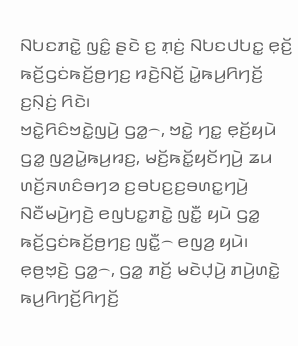ꤡꤝꤢꤊꤢꤧ꤭ ꤜꤢꤨ꤭ ꤔꤢꤧ ꤢ꤬ ꤊ꤫ꤢꤦ꤬ ꤡꤝꤢꤓꤝꤢ꤭ ꤕ꤫ꤢꤩ꤬ ꤒꤢꤩ꤬ꤞꤢꤦꤒꤢꤩ꤬ꤥ꤬ꤚꤢ꤬ ꤙꤢꤧ꤬ꤡꤢꤩ꤬ ꤣꤧ꤭ꤒꤣ꤬ꤖꤚꤢꤩ꤬ ꤢ꤬ꤡ꤫ꤢꤦ꤬ ꤖꤢꤧ꤯
ꤠꤢꤧ꤭ꤖꤢꤨꤠꤢꤧ꤭ꤜꤣꤧ꤬ ꤞꤤ꤭꤮, ꤠꤢꤧ꤭ ꤚꤢ꤭ ꤕ꤫ꤢꤩ꤬ꤟꤣꤧ ꤞꤤ꤭ ꤜꤤ꤬ꤣꤧ꤭ꤒꤣ꤬ꤙꤢ꤬, ꤗꤢꤩ꤬ꤒꤢꤩ꤭ꤟꤢꤩꤚꤣꤧ꤬ ꤘꤣ ꤛꤢꤩ꤬ꤏꤛꤢꤨꤋꤚꤤ ꤢ꤬ꤋꤝꤢ꤬ꤢ꤬ꤋꤛꤢ꤭ꤚꤣꤧ꤬ ꤡꤢꤪꤗꤣꤧ꤬ꤚꤢꤧ꤬ ꤕꤜꤝꤢ꤭ꤊꤢꤧ꤭ ꤜꤢꤪ꤭ ꤟꤣꤧ ꤞꤤ꤭ ꤒꤢꤩ꤬ꤞꤢꤦꤒꤢꤩ꤬ꤥ꤬ꤚꤢ꤬ ꤜꤢꤪ꤭꤮ ꤕꤜꤤ꤬ ꤟꤣꤧ꤯
ꤕ꤫ꤥ꤬ꤠ꤫ꤢꤧ꤬ ꤞꤤ꤭꤮, ꤞꤤ꤭ ꤊꤢꤩ꤬ ꤗꤢꤧꤓ꤫ꤣꤧ꤬ ꤊꤣꤧ꤬ꤛꤢꤧ꤭ ꤒꤣ꤬ꤖꤚꤢꤩ꤬ꤖꤚꤢꤩ꤬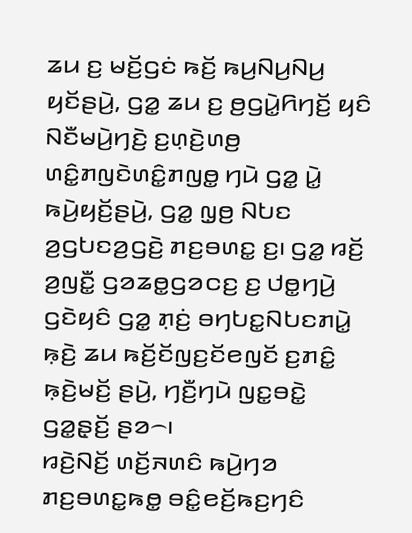ꤘꤣ ꤢ꤬ ꤗꤢꤩ꤬ꤞꤢꤦ ꤒꤢꤩ꤬ ꤒꤣ꤬ꤡꤣ꤬ꤡꤣ꤬ ꤟꤢꤩꤔꤣꤧ꤬, ꤞꤤ꤭ ꤘꤣ ꤢ꤬ ꤥ꤬ꤞꤣꤧ꤭ꤖꤚꤢꤩ꤬ ꤟꤢꤨ ꤡꤢꤪꤗꤣꤧ꤬ꤚꤢꤧ꤬ ꤢ꤬ꤛ꤫ꤢꤧ꤬ꤛꤥ꤬ ꤛꤢꤨ꤭ꤊꤜꤢꤧꤛꤢꤨ꤭ꤊꤜꤥ꤭ ꤚꤣꤧ ꤞꤤ꤭ ꤣꤧ꤭ ꤒꤣꤧ꤬ꤟꤢꤩ꤬ꤔꤣꤧ꤬, ꤞꤤ꤭ ꤜ꤫ꤥ꤬ ꤡꤝꤢ ꤤ꤬ꤞꤝꤢꤤ꤬ꤞꤢꤧ꤬ ꤊꤢ꤬ꤋꤛꤢ꤭ ꤢ꤬꤯ ꤞꤤ꤭ ꤙꤢꤩ꤬ ꤤ꤬ꤜꤢꤪ꤭ ꤞꤤꤘꤥ꤭ꤞꤤꤍꤢ꤬ ꤢ꤬ ꤓꤥ꤭ꤚꤣꤧ꤬ ꤞꤢꤧꤟꤢꤨ ꤞꤤ꤭ ꤊ꤫ꤢꤦ꤬ ꤋꤚꤝꤢ꤭ꤡꤝꤢꤊꤣꤧ꤭ ꤒ꤫ꤢꤧ꤬ ꤘꤣ ꤒꤢꤩ꤬ꤢꤩꤜꤢ꤬ꤢꤩꤕꤜꤢꤩ ꤢ꤬ꤊꤢꤨ꤭ ꤒ꤫ꤢꤧ꤬ꤗꤢꤩ꤬ ꤔꤣꤧ꤬, ꤚꤢꤪ꤬ꤚꤣꤧ ꤜꤢ꤭ꤋꤢꤧ꤭ ꤞꤤ꤭ꤔ꤫ꤢꤩ꤬ ꤔꤤ꤮꤯
ꤙꤢꤧ꤬ꤡꤢꤩ꤬ ꤛꤢꤩ꤬ꤏꤛꤢꤨ ꤒꤣꤧ꤬ꤚꤤ ꤊꤢ꤬ꤋꤛꤢ꤭ꤒꤥ꤭ ꤋꤢꤨ꤭ꤕꤢꤩ꤬ꤒꤢ꤬ꤚꤢꤨ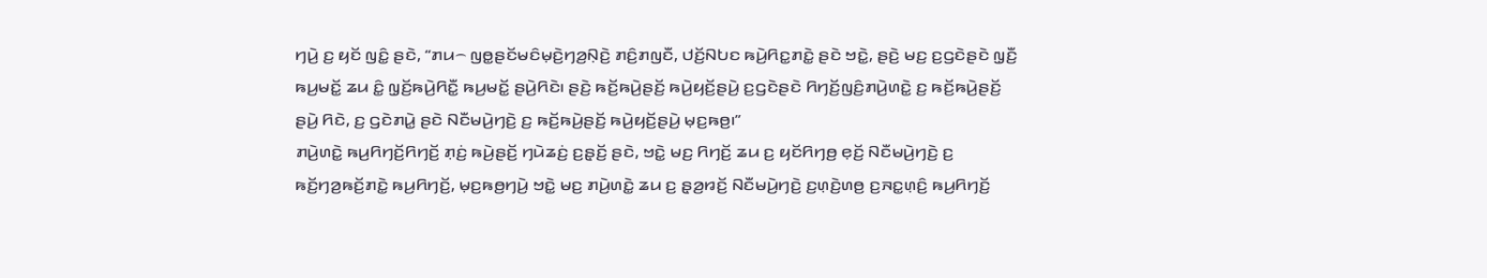ꤚꤣꤧ꤬ ꤢ꤬ ꤟꤢꤩ ꤜꤢꤨ꤭ ꤔꤢꤧ, “ꤊꤣ꤮ ꤜꤥ꤭ꤔꤢꤩꤗꤢꤨꤗ꤫ꤢꤧ꤬ꤚꤤ꤬ꤡ꤫ꤢꤧ꤬ ꤊꤢꤨ꤬ꤊꤜꤢꤪ, ꤓꤢꤩ꤬ꤡꤝꤢ ꤒꤣꤧ꤬ꤖꤢ꤭ꤊꤢꤧ꤭ ꤔꤢꤧ ꤠꤢꤧ꤭, ꤔꤢꤧ꤬ ꤗꤢ꤬ ꤢ꤬ꤞꤢꤧꤔꤢꤧ ꤜ꤫ꤢꤪ꤬ ꤒꤣ꤬ꤗꤢꤩ꤭ ꤘꤣ ꤢꤨ꤭ ꤜ꤫ꤢꤩ꤬ꤒꤣꤧ꤬ꤖꤢꤪ꤭ ꤒꤣ꤬ꤗꤢꤩ꤭ ꤔꤣꤧ꤬ꤖꤢꤧ꤯ ꤔꤢꤧ꤬ ꤒꤢꤩ꤬ꤒꤣꤧ꤬ꤔꤢꤩ꤬ ꤒꤣꤧ꤬ꤟꤢꤩ꤬ꤔꤣꤧ꤬ ꤢ꤬ꤞꤢꤧꤔꤢꤧ ꤖꤚꤢꤩ꤬ꤜꤢꤨ꤬ꤊꤣꤧ꤬ꤛꤢꤧ꤭ ꤢ꤬ ꤒꤢꤩ꤬ꤒꤣꤧ꤬ꤔꤢꤩ꤬ ꤔꤣꤧ꤬ ꤖꤢꤧ, ꤢ꤬ ꤞꤢꤧꤊꤣꤧ꤭ ꤔꤢꤧ ꤡꤢꤪꤗꤣꤧ꤬ꤚꤢꤧ꤬ ꤢ꤬ ꤒꤢꤩ꤬ꤒꤣꤧ꤬ꤔꤢꤩ꤬ ꤒꤣꤧ꤬ꤟꤢꤩ꤬ꤔꤣꤧ꤬ ꤗ꤫ꤢ꤬ꤒꤥ꤬꤯”
ꤊꤣꤧ꤬ꤛꤢꤧ꤭ ꤒꤣ꤬ꤖꤚꤢꤩ꤬ꤖꤚꤢꤩ꤬ ꤊ꤫ꤢꤦ꤬ ꤒꤣꤧ꤬ꤔꤢꤩ꤬ ꤚꤣꤧꤘꤢꤦ꤬ ꤢ꤬ꤔ꤫ꤢꤩ꤬ ꤔꤢꤧ, ꤠꤢꤧ꤭ ꤗꤢ꤬ ꤖꤚꤢꤩ꤬ ꤘꤣ ꤢ꤬ ꤟꤢꤩꤖꤚꤥ꤬ ꤕ꤫ꤢꤩ꤬ ꤡꤢꤪꤗꤣꤧ꤬ꤚꤢꤧ꤬ ꤢ꤬ ꤒꤢꤩ꤬ꤚꤤ꤬ꤒꤢꤩ꤬ꤊꤢꤧ꤭ ꤒꤣ꤬ꤖꤚꤢꤩ꤬, ꤗ꤫ꤢ꤬ꤒꤥ꤬ꤚꤣꤧ꤬ ꤠꤢꤧ꤭ ꤗꤢ꤬ ꤊꤣꤧ꤬ꤛꤢꤧ꤭ ꤘꤣ ꤢ꤬ ꤔ꤫ꤤ꤬ꤙꤢꤩ꤬ ꤡꤢꤪꤗꤣꤧ꤬ꤚꤢꤧ꤬ ꤢ꤬ꤛ꤫ꤢꤧ꤬ꤛꤥ꤬ ꤢ꤬ꤏꤢ꤭ꤛ꤫ꤢꤨ꤬ ꤒꤣ꤬ꤖꤚꤢꤩ꤬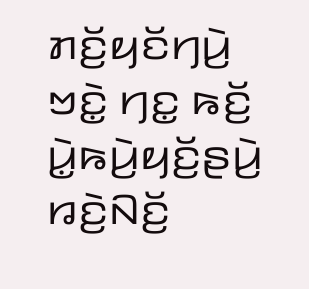ꤊꤢꤩ꤬ꤟꤢꤩꤚꤣꤧ꤬ ꤠꤢꤧ꤭ ꤚꤢ꤭ ꤒꤢꤩ꤬ ꤣꤧ꤭ꤒꤣꤧ꤬ꤟꤢꤩ꤬ꤔꤣꤧ꤬ ꤙꤢꤧ꤬ꤡꤢꤩ꤬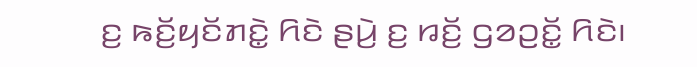ꤢ꤬ ꤒꤢꤩ꤬ꤟꤢꤩꤊꤢꤧ꤭ ꤖꤢꤧ ꤔꤣꤧ꤬ ꤢ꤬ ꤙꤢꤩ꤬ ꤞꤤꤑꤢꤩ꤭ ꤖꤢꤧ꤯